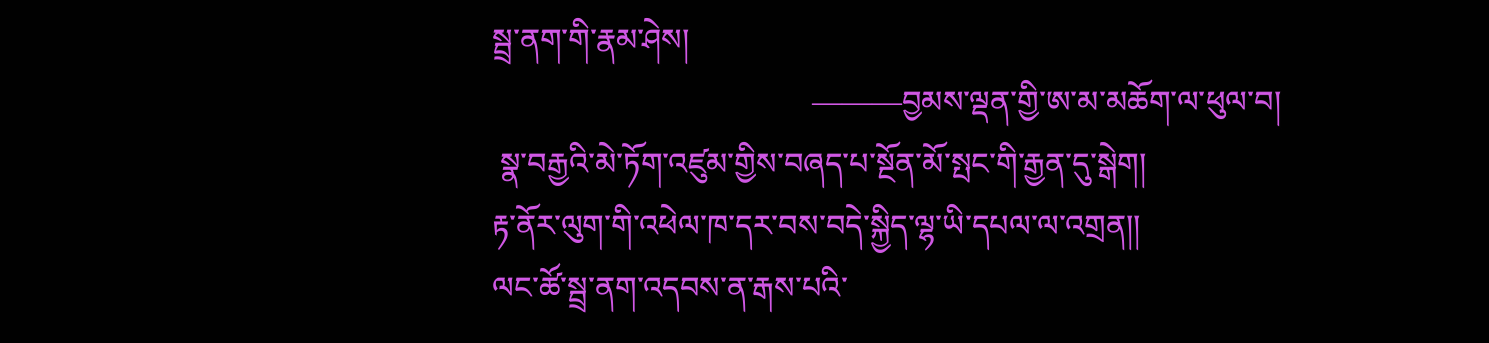སྦྲ་ནག་གི་རྣམ་ཤེས།
                                         ———བྱམས་ལྡན་གྱི་ཨ་མ་མཆོག་ལ་ཕུལ་བ།
 སྣ་བརྒྱའི་མེ་ཏོག་འཛུམ་གྱིས་བཞད་པ་སྔོན་མོ་སྤང་གི་རྒྱན་དུ་སྒེག།
རྟ་ནོར་ལུག་གི་འཕེལ་ཁ་དར་བས་བདེ་སྐྱིད་ལྷ་ཡི་དཔལ་ལ་འགྲན།།
ལང་ཚོ་སྦྲ་ནག་འདབས་ན་རྒས་པའི་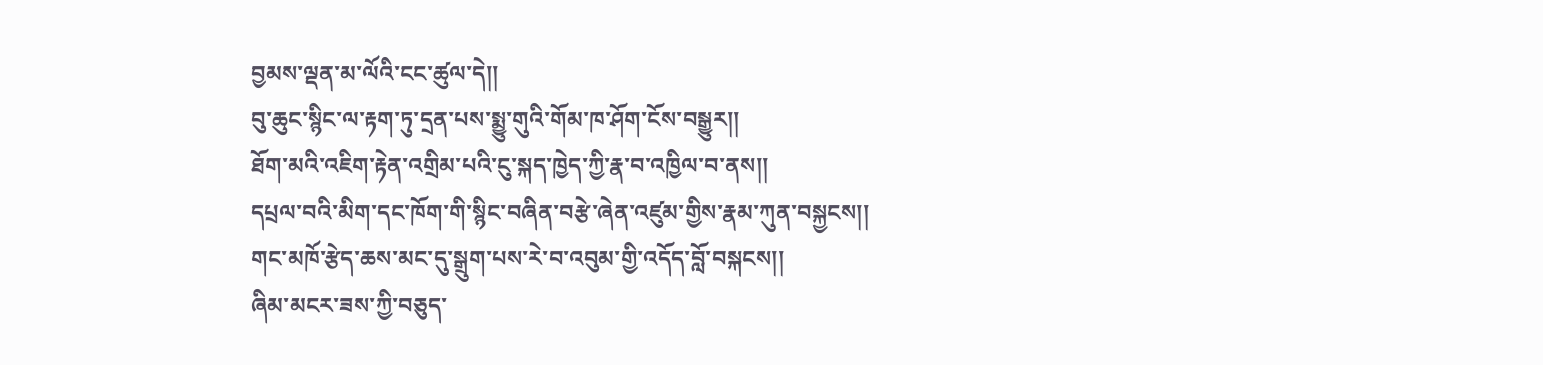བྱམས་ལྡན་མ་ལོའི་ངང་ཚུལ་དེ།།
བུ་ཆུང་སྙིང་ལ་རྟག་ཏུ་དྲན་པས་སྨྱུ་གུའི་གོམ་ཁ་ཤོག་ངོས་བསྒྱུར།།
ཐོག་མའི་འཇིག་རྟེན་འགྲིམ་པའི་ངུ་སྐད་ཁྱེད་ཀྱི་རྣ་བ་འཁྱིལ་བ་ནས།།
དཔྲལ་བའི་མིག་དང་ཁོག་གི་སྙིང་བཞིན་བརྩེ་ཞེན་འཛུམ་གྱིས་རྣམ་ཀུན་བསྐྱངས།།
གང་མཁོ་རྩེད་ཆས་མང་དུ་སྒྲུག་པས་རེ་བ་འབུམ་གྱི་འདོད་བློ་བསྐངས།།
ཞིམ་མངར་ཟས་ཀྱི་བཅུད་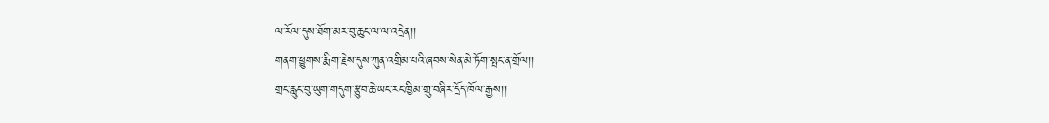ལ་རོལ་དུས་ཐོག་མར་བུ་ཆུང་ལ་ལ་འདྲེན།།
གནག་ཕྱུགས་རྨིག་རྗེས་དུས་ཀུན་འགྲིམ་པའི་ཞབས་སེན་མེ་ཏོག་སྤང་ན་གྲོལ།།
གྲང་རླུང་བུ་ཡུག་གདུག་རྩུབ་ཆེ་ཡང་རང་ཁྱིམ་གྲུ་བཞིར་དྲོད་ཁོལ་རྒྱས།།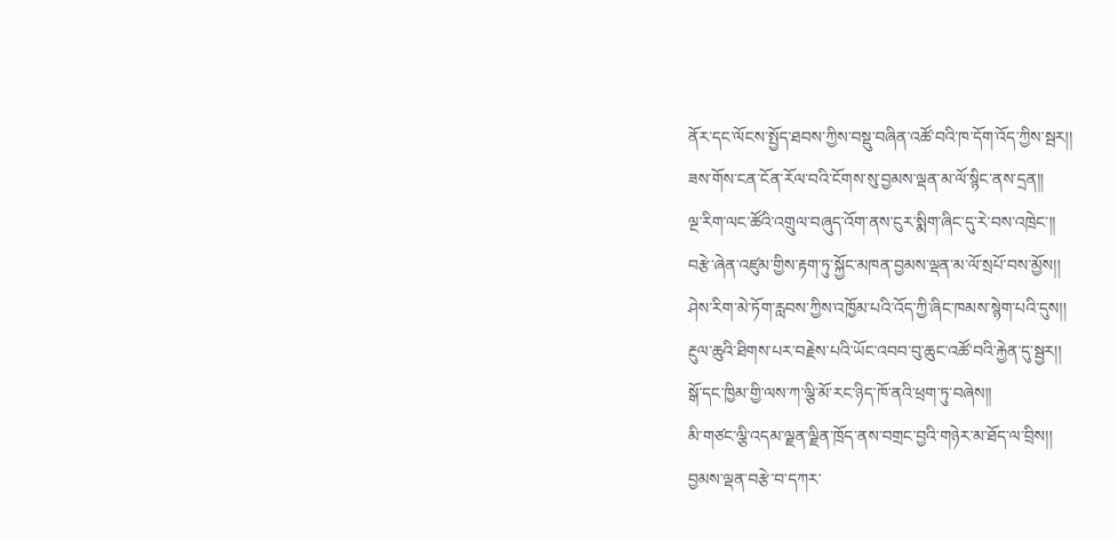ནོར་དང་ལོངས་སྤྱོད་ཐབས་ཀྱིས་བསྡུ་བཞིན་འཚོ་བའི་ཁ་དོག་འོད་ཀྱིས་སྦར།།
ཟས་གོས་ངན་ངོན་རོལ་བའི་ངོགས་སུ་བྱམས་ལྡན་མ་ལོ་སྙིང་ནས་དྲན།།
ལྔ་རིག་ལང་ཚོའི་འགྲུལ་བཞུད་འོག་ནས་ངུར་སྨིག་ཞིང་དུ་རེ་བས་འཁྲེང་།།
བརྩེ་ཞེན་འཛུམ་གྱིས་རྟག་ཏུ་སྐྱོང་མཁན་བྱམས་ལྡན་མ་ལོ་སྲཔོ་བས་མྱོས།།
ཤེས་རིག་མེ་ཏོག་རླབས་ཀྱིས་འཁྱོམ་པའི་འོད་ཀྱི་ཞིང་ཁམས་སྙེག་པའི་དུས།།
རྔུལ་ཆུའི་ཐིགས་པར་བརྗེས་པའི་ཡོང་འབབ་བུ་ཆུང་འཚོ་བའི་རྐྱེན་དུ་སྦྱར།།
སྒོ་དང་ཁྱིམ་གྱི་ལས་ཀ་ལྕི་མོ་རང་ཉིད་ཁོ་ནའི་ཕྲག་ཏུ་བཞེས།།
མི་གཙང་ལྕི་འདམ་ལྗན་ལྗིན་ཁྲོད་ནས་བགྲང་བྱའི་གཉེར་མ་ཐོད་ལ་བྲིས།།
བྱམས་ལྡན་བརྩེ་བ་དཀར་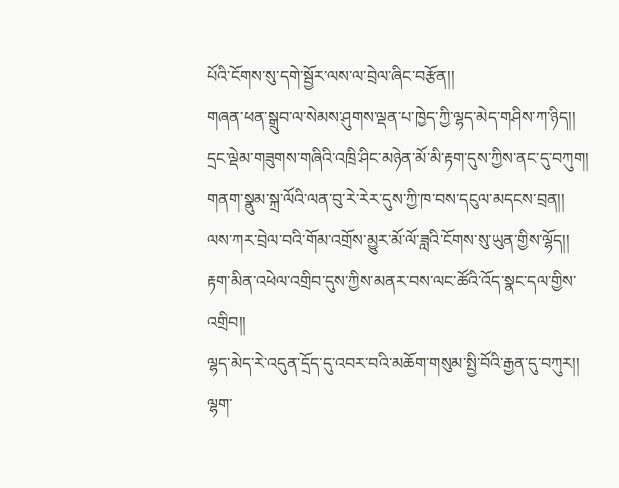པོའི་ངོགས་སུ་དགེ་སྦྱོར་ལས་ལ་བྲེལ་ཞིང་བརྩོན།།
གཞན་ཕན་སྒྲུབ་ལ་སེམས་ཤུགས་ལྡན་པ་ཁྱེད་ཀྱི་ལྷད་མེད་གཤིས་ཀ་ཉིད།།
དྲང་ལྡེམ་གཟུགས་གཞིའི་འཁྲི་ཤིང་མཉེན་མོ་མི་རྟག་དུས་ཀྱིས་ནང་དུ་བཀུག།
གནག་སྣུམ་སྐྲ་ལོའི་ལན་བུ་རེ་རེར་དུས་ཀྱི་ཁ་བས་དངུལ་མདངས་བྲན།།
ལས་ཀར་བྲེལ་བའི་གོམ་འགྲོས་མྱུར་མོ་ལོ་ཟླའི་ངོགས་སུ་ཡུན་གྱིས་ལྷོད།།
རྟག་མིན་འཕེལ་འགྲིབ་དུས་ཀྱིས་མནར་བས་ལང་ཚོའི་འོད་སྣང་དལ་གྱིས་འགྲིབ།།
ལྷད་མེད་རེ་འདུན་དྲོད་དུ་འབར་བའི་མཆོག་གསུམ་སྤྱི་བོའི་རྒྱན་དུ་བཀུར།།
ལྷག་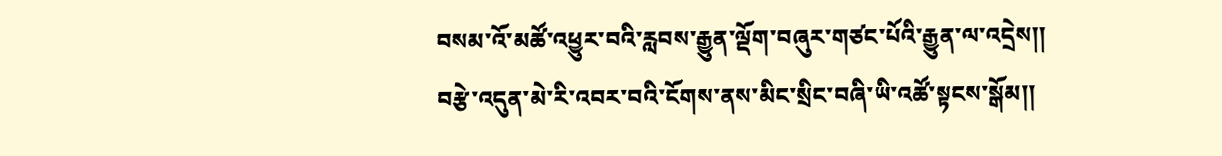བསམ་འོ་མཚོ་འཕྱུར་བའི་རླབས་རྒྱུན་ལྡོག་བཞུར་གཙང་པོའི་རྒྱུན་ལ་འདྲེས།།
བརྩེ་འདུན་མེ་རི་འབར་བའི་ངོགས་ནས་མིང་སྲིང་བཞི་ཡི་འཚོ་སྟངས་སྒོམ།།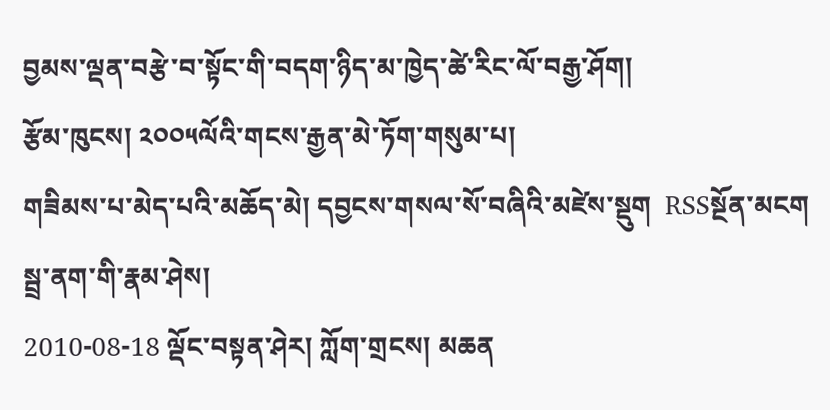བྱམས་ལྡན་བརྩེ་བ་སྟོང་གི་བདག་ཉིད་མ་ཁྱེད་ཚེ་རིང་ལོ་བརྒྱ་ཤོག།
རྩོམ་ཁུངས། ༢༠༠༥ལོའི་གངས་རྒྱན་མེ་ཏོག་གསུམ་པ།
གཟིམས་པ་མེད་པའི་མཆོད་མེ། དབྱངས་གསལ་སོ་བཞིའི་མཛེས་སྡུག  RSSསྔོན་མངག
སྦྲ་ནག་གི་རྣམ་ཤེས།
2010-08-18 ལྡོང་བསྟན་ཤེར། ཀློག་གྲངས། མཆན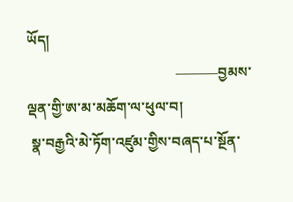ཡོད།
                                         ———བྱམས་ལྡན་གྱི་ཨ་མ་མཆོག་ལ་ཕུལ་བ།
 སྣ་བརྒྱའི་མེ་ཏོག་འཛུམ་གྱིས་བཞད་པ་སྔོན་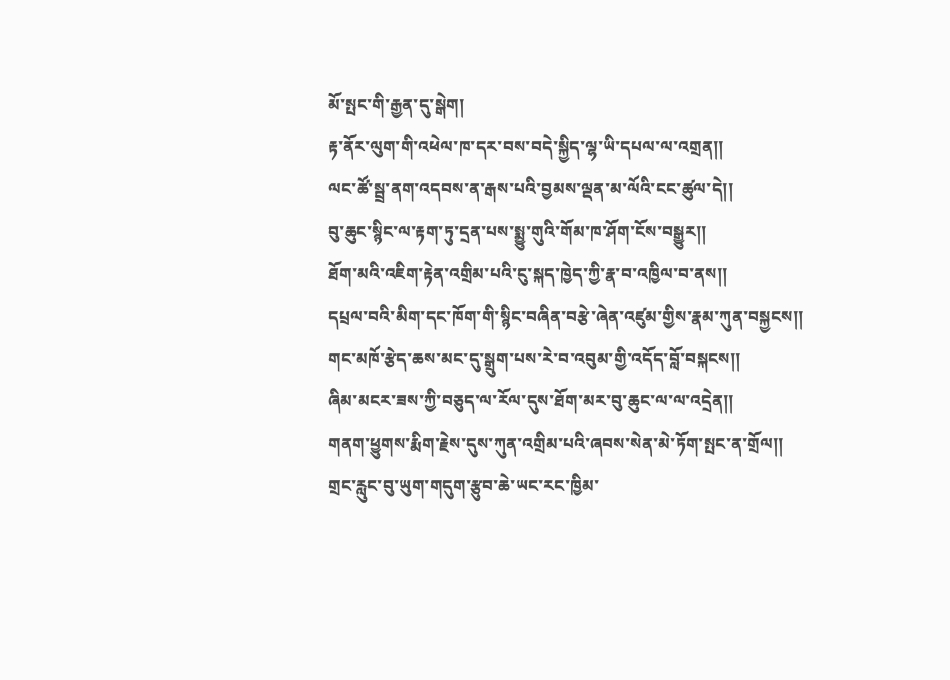མོ་སྤང་གི་རྒྱན་དུ་སྒེག།
རྟ་ནོར་ལུག་གི་འཕེལ་ཁ་དར་བས་བདེ་སྐྱིད་ལྷ་ཡི་དཔལ་ལ་འགྲན།།
ལང་ཚོ་སྦྲ་ནག་འདབས་ན་རྒས་པའི་བྱམས་ལྡན་མ་ལོའི་ངང་ཚུལ་དེ།།
བུ་ཆུང་སྙིང་ལ་རྟག་ཏུ་དྲན་པས་སྨྱུ་གུའི་གོམ་ཁ་ཤོག་ངོས་བསྒྱུར།།
ཐོག་མའི་འཇིག་རྟེན་འགྲིམ་པའི་ངུ་སྐད་ཁྱེད་ཀྱི་རྣ་བ་འཁྱིལ་བ་ནས།།
དཔྲལ་བའི་མིག་དང་ཁོག་གི་སྙིང་བཞིན་བརྩེ་ཞེན་འཛུམ་གྱིས་རྣམ་ཀུན་བསྐྱངས།།
གང་མཁོ་རྩེད་ཆས་མང་དུ་སྒྲུག་པས་རེ་བ་འབུམ་གྱི་འདོད་བློ་བསྐངས།།
ཞིམ་མངར་ཟས་ཀྱི་བཅུད་ལ་རོལ་དུས་ཐོག་མར་བུ་ཆུང་ལ་ལ་འདྲེན།།
གནག་ཕྱུགས་རྨིག་རྗེས་དུས་ཀུན་འགྲིམ་པའི་ཞབས་སེན་མེ་ཏོག་སྤང་ན་གྲོལ།།
གྲང་རླུང་བུ་ཡུག་གདུག་རྩུབ་ཆེ་ཡང་རང་ཁྱིམ་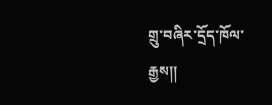གྲུ་བཞིར་དྲོད་ཁོལ་རྒྱས།།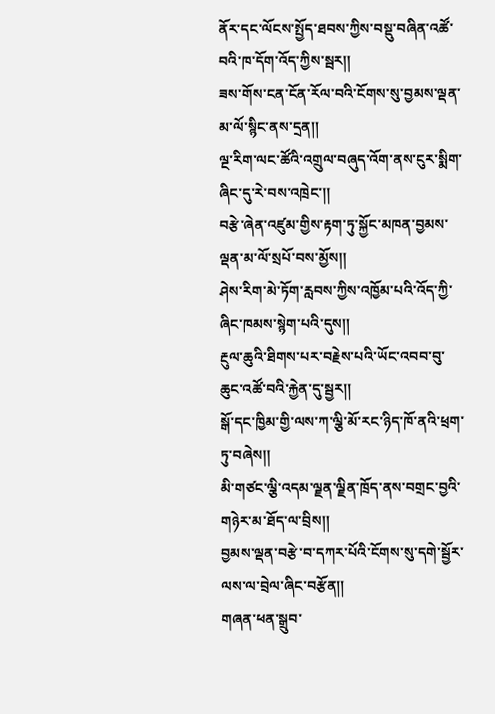ནོར་དང་ལོངས་སྤྱོད་ཐབས་ཀྱིས་བསྡུ་བཞིན་འཚོ་བའི་ཁ་དོག་འོད་ཀྱིས་སྦར།།
ཟས་གོས་ངན་ངོན་རོལ་བའི་ངོགས་སུ་བྱམས་ལྡན་མ་ལོ་སྙིང་ནས་དྲན།།
ལྔ་རིག་ལང་ཚོའི་འགྲུལ་བཞུད་འོག་ནས་ངུར་སྨིག་ཞིང་དུ་རེ་བས་འཁྲེང་།།
བརྩེ་ཞེན་འཛུམ་གྱིས་རྟག་ཏུ་སྐྱོང་མཁན་བྱམས་ལྡན་མ་ལོ་སྲཔོ་བས་མྱོས།།
ཤེས་རིག་མེ་ཏོག་རླབས་ཀྱིས་འཁྱོམ་པའི་འོད་ཀྱི་ཞིང་ཁམས་སྙེག་པའི་དུས།།
རྔུལ་ཆུའི་ཐིགས་པར་བརྗེས་པའི་ཡོང་འབབ་བུ་ཆུང་འཚོ་བའི་རྐྱེན་དུ་སྦྱར།།
སྒོ་དང་ཁྱིམ་གྱི་ལས་ཀ་ལྕི་མོ་རང་ཉིད་ཁོ་ནའི་ཕྲག་ཏུ་བཞེས།།
མི་གཙང་ལྕི་འདམ་ལྗན་ལྗིན་ཁྲོད་ནས་བགྲང་བྱའི་གཉེར་མ་ཐོད་ལ་བྲིས།།
བྱམས་ལྡན་བརྩེ་བ་དཀར་པོའི་ངོགས་སུ་དགེ་སྦྱོར་ལས་ལ་བྲེལ་ཞིང་བརྩོན།།
གཞན་ཕན་སྒྲུབ་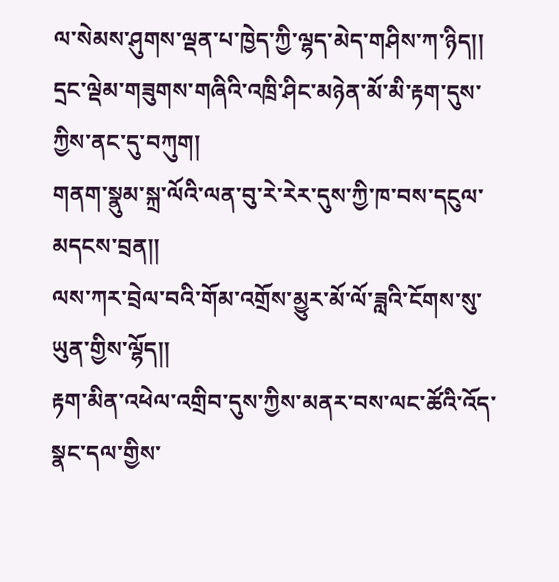ལ་སེམས་ཤུགས་ལྡན་པ་ཁྱེད་ཀྱི་ལྷད་མེད་གཤིས་ཀ་ཉིད།།
དྲང་ལྡེམ་གཟུགས་གཞིའི་འཁྲི་ཤིང་མཉེན་མོ་མི་རྟག་དུས་ཀྱིས་ནང་དུ་བཀུག།
གནག་སྣུམ་སྐྲ་ལོའི་ལན་བུ་རེ་རེར་དུས་ཀྱི་ཁ་བས་དངུལ་མདངས་བྲན།།
ལས་ཀར་བྲེལ་བའི་གོམ་འགྲོས་མྱུར་མོ་ལོ་ཟླའི་ངོགས་སུ་ཡུན་གྱིས་ལྷོད།།
རྟག་མིན་འཕེལ་འགྲིབ་དུས་ཀྱིས་མནར་བས་ལང་ཚོའི་འོད་སྣང་དལ་གྱིས་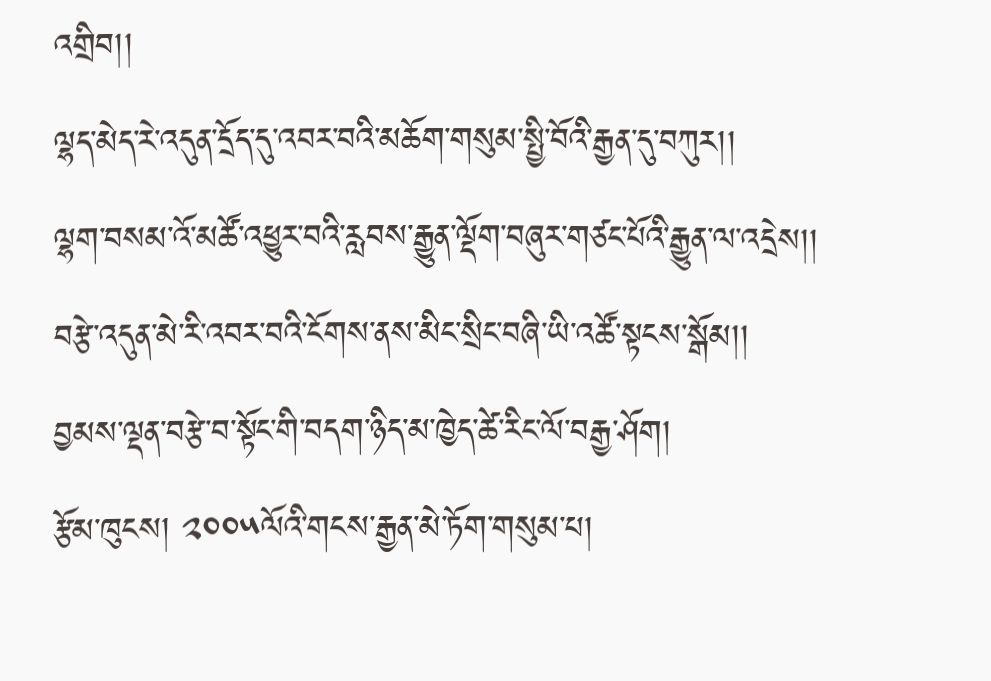འགྲིབ།།
ལྷད་མེད་རེ་འདུན་དྲོད་དུ་འབར་བའི་མཆོག་གསུམ་སྤྱི་བོའི་རྒྱན་དུ་བཀུར།།
ལྷག་བསམ་འོ་མཚོ་འཕྱུར་བའི་རླབས་རྒྱུན་ལྡོག་བཞུར་གཙང་པོའི་རྒྱུན་ལ་འདྲེས།།
བརྩེ་འདུན་མེ་རི་འབར་བའི་ངོགས་ནས་མིང་སྲིང་བཞི་ཡི་འཚོ་སྟངས་སྒོམ།།
བྱམས་ལྡན་བརྩེ་བ་སྟོང་གི་བདག་ཉིད་མ་ཁྱེད་ཚེ་རིང་ལོ་བརྒྱ་ཤོག།
རྩོམ་ཁུངས། ༢༠༠༥ལོའི་གངས་རྒྱན་མེ་ཏོག་གསུམ་པ།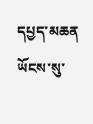དཔྱད་མཆན ཡོངས་སུ་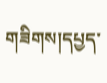གཟིགས།དཔྱད་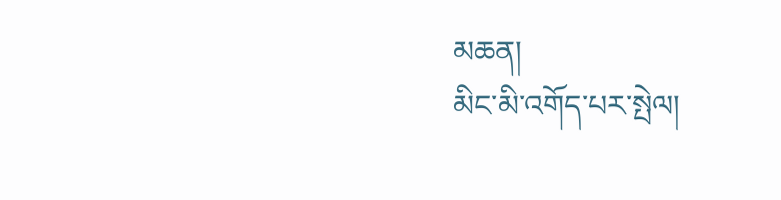མཆན།
མིང་མི་འགོད་པར་སྤེལ།